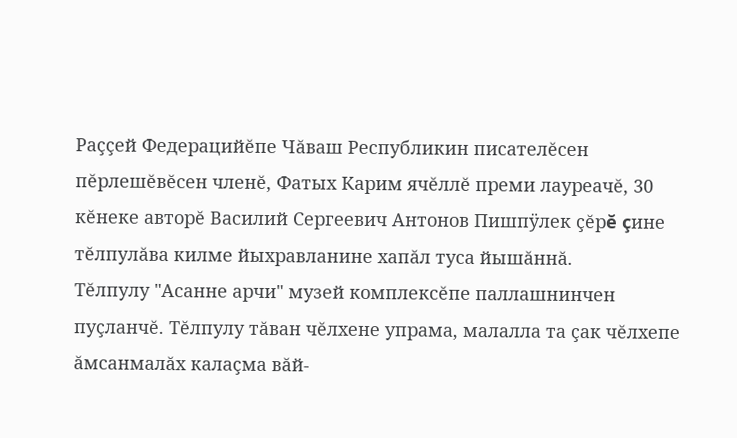Раççей Федерацийĕпе Чăваш Республикин писателĕсен пĕрлешĕвĕсен членĕ, Фатых Карим ячĕллĕ преми лауреачĕ, 30 кĕнеке авторĕ Василий Сергеевич Антонов Пишпÿлек çĕрĕ çине тĕлпулăва килме йыхравланине хапăл туса йышăннă.
Тĕлпулу "Асанне арчи" музей комплексĕпе паллашнинчен пуçланчĕ. Тĕлпулу тăван чĕлхене упрама, малалла та çак чĕлхепе ăмсанмалăх калаçма вăй-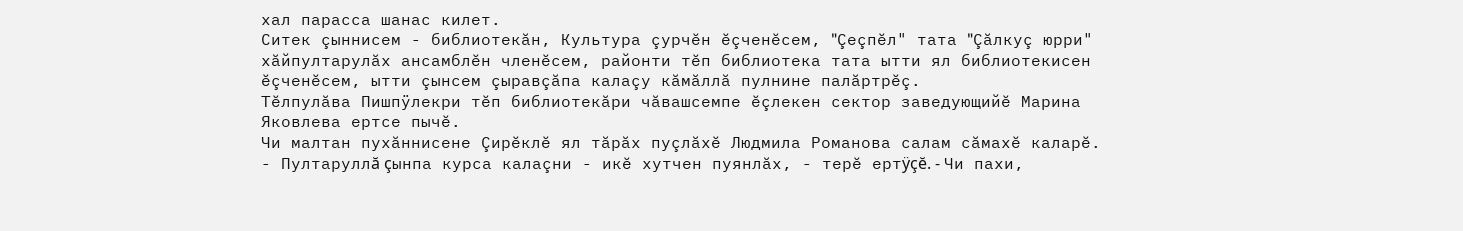хал парасса шанас килет.
Ситек çыннисем - библиотекăн, Культура çурчĕн ĕçченĕсем, "Çеçпĕл" тата "Çăлкуç юрри" хăйпултарулăх ансамблĕн членĕсем, районти тĕп библиотека тата ытти ял библиотекисен ĕçченĕсем, ытти çынсем çыравçăпа калаçу кăмăллă пулнине палăртрĕç.
Тĕлпулăва Пишпÿлекри тĕп библиотекăри чăвашсемпе ĕçлекен сектор заведующийĕ Марина Яковлева ертсе пычĕ.
Чи малтан пухăннисене Çирĕклĕ ял тăрăх пуçлăхĕ Людмила Романова салам сăмахĕ каларĕ.
- Пултаруллă çынпа курса калаçни - икĕ хутчен пуянлăх, - терĕ ертÿçĕ. - Чи пахи,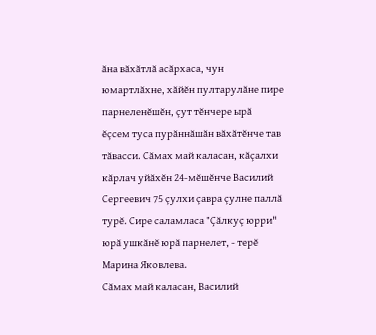ăна вăхăтлă асăрхаса, чун юмартлăхне, хăйĕн пултарулăне пире парнеленĕшĕн, çут тĕнчере ырă ĕçсем туса пурăннăшăн вăхăтĕнче тав тăвасси. Сăмах май каласан, кăçалхи кăрлач уйăхĕн 24-мĕшĕнче Василий Сергеевич 75 çулхи çавра çулне паллă турĕ. Сире саламласа "Çăлкуç юрри" юрă ушкăнĕ юрă парнелет, - терĕ Марина Яковлева.
Сăмах май каласан, Василий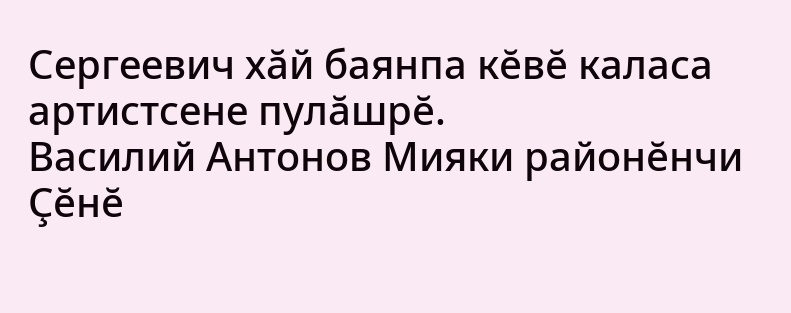Сергеевич хăй баянпа кĕвĕ каласа артистсене пулăшрĕ.
Василий Антонов Мияки районĕнчи Çĕнĕ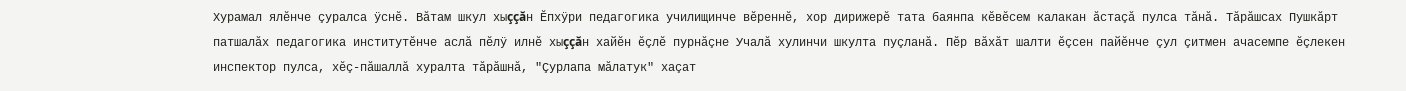Хурамал ялĕнче çуралса ÿснĕ. Вăтам шкул хыççăн Ĕпхÿри педагогика училищинче вĕреннĕ, хор дирижерĕ тата баянпа кĕвĕсем калакан ăстаçă пулса тăнă. Тăрăшсах Пушкăрт патшалăх педагогика институтĕнче аслă пĕлÿ илнĕ хыççăн хайĕн ĕçлĕ пурнăçне Учалă хулинчи шкулта пуçланă. Пĕр вăхăт шалти ĕçсен пайĕнче çул çитмен ачасемпе ĕçлекен инспектор пулса, хĕç-пăшаллă хуралта тăрăшнă, "Çурлапа мăлатук" хаçат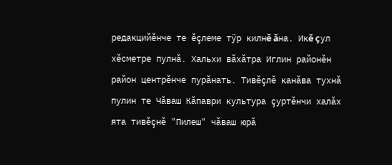редакцийĕнче те ĕçлеме тÿр килнĕ ăна. Икĕ çул хĕсметре пулнă. Хальхи вăхăтра Иглин районĕн район центрĕнче пурăнать. Тивĕçлĕ канăва тухнă пулин те Чăваш Кăпаври культура çуртĕнчи халăх ята тивĕçнĕ "Пилеш" чăваш юрă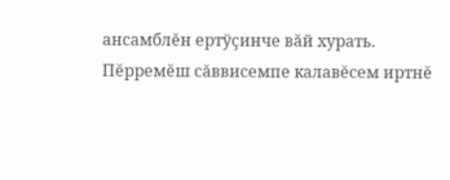ансамблĕн ертÿçинче вăй хурать.
Пĕрремĕш сăввисемпе калавĕсем иртнĕ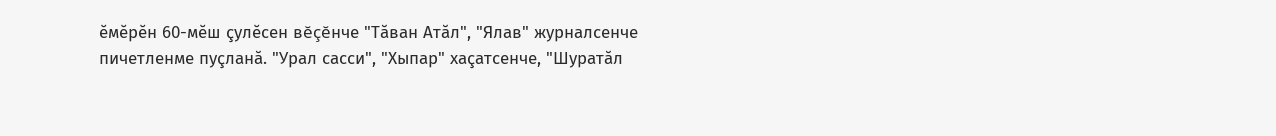ĕмĕрĕн 60-мĕш çулĕсен вĕçĕнче "Тăван Атăл", "Ялав" журналсенче пичетленме пуçланă. "Урал сасси", "Хыпар" хаçатсенче, "Шуратăл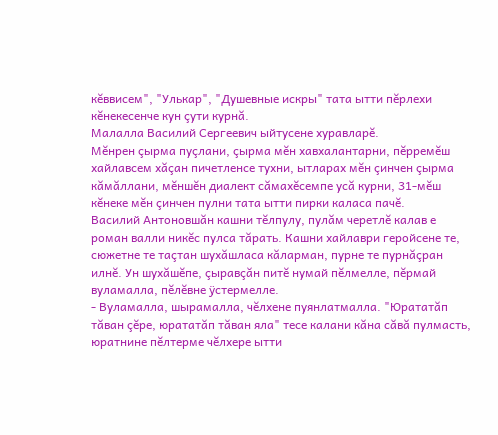кĕввисем", "Улькар", "Душевные искры" тата ытти пĕрлехи кĕнекесенче кун çути курнă.
Малалла Василий Сергеевич ыйтусене хуравларĕ.
Мĕнрен çырма пуçлани, çырма мĕн хавхалантарни, пĕрремĕш хайлавсем хăçан пичетленсе тухни, ытларах мĕн çинчен çырма кăмăллани, мĕншĕн диалект сăмахĕсемпе усă курни, 31-мĕш кĕнеке мĕн çинчен пулни тата ытти пирки каласа пачĕ.
Василий Антоновшăн кашни тĕлпулу, пулăм черетлĕ калав е роман валли никĕс пулса тăрать. Кашни хайлаври геройсене те, сюжетне те таçтан шухăшласа кăларман, пурне те пурнăçран илнĕ. Ун шухăшĕпе, çыравçăн питĕ нумай пĕлмелле, пĕрмай вуламалла, пĕлĕвне ÿстермелле.
- Вуламалла, шырамалла, чĕлхене пуянлатмалла. "Юрататăп тăван çĕре, юрататăп тăван яла" тесе калани кăна сăвă пулмасть, юратнине пĕлтерме чĕлхере ытти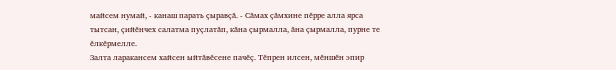майсем нумай, - канаш парать çыравçă. - Сăмах çăмхине пĕрре алла ярса тытсан, çийĕнчех салатма пуçлатăп, кăна çырмалла, ăна çырмалла, пурне те ĕлкĕрмелле.
Залта ларакансем хайсен ыйтăвĕсене пачĕç. Тĕпрен илсен, мĕншĕн эпир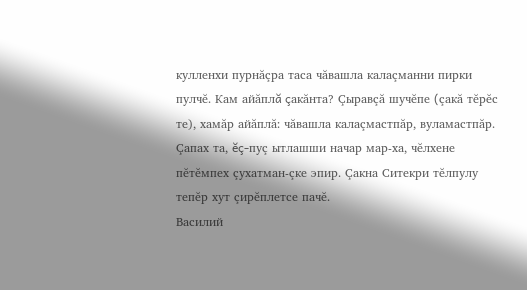кулленхи пурнăçра таса чăвашла калаçманни пирки пулчĕ. Кам айăплă çакăнта? Çыравçă шучĕпе (çакă тĕрĕс те), хамăр айăплă: чăвашла калаçмастпăр, вуламастпăр. Çапах та, ĕç-пуç ытлашши начар мар-ха, чĕлхене пĕтĕмпех çухатман-çке эпир. Çакна Ситекри тĕлпулу тепĕр хут çирĕплетсе пачĕ.
Василий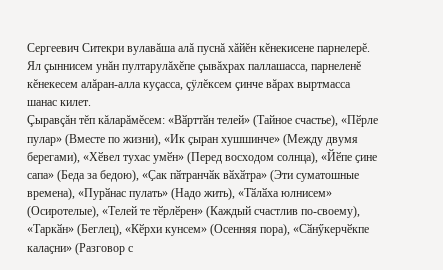Сергеевич Ситекри вулавăша алă пуснă хăйĕн кĕнекисене парнелерĕ. Ял çыннисем унăн пултарулăхĕпе çывăхрах паллашасса, парнеленĕ кĕнекесем алăран-алла куçасса, çÿлĕксем çинче вăрах выртмасса шанас килет.
Çыравçăн тĕп кăларăмĕсем: «Вӑрттӑн телей» (Тайное счастье), «Пӗрле пулар» (Вместе по жизни), «Ик ҫыран хушшинче» (Между двумя берегами), «Хӗвел тухас умӗн» (Перед восходом солнца), «Йӗпе ҫине сапа» (Беда за бедою), «Ҫак пӑтранчӑк вӑхӑтра» (Эти суматошные времена), «Пурӑнас пулать» (Надо жить), «Тӑлӑха юлнисем» (Осиротелые), «Телей те тӗрлӗрен» (Каждый счастлив по-своему), «Таркӑн» (Беглец), «Кӗрхи кунсем» (Осенняя пора), «Сӑнӳкерчӗкпе калаҫни» (Разговор с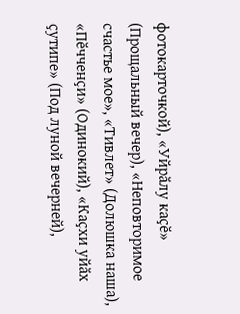фотокарточкой), «Уйрӑлу каҫӗ» (Прощальный вечер), «Неповторимое счастье мое», «Тивлет» (Долюшка наша), «Пӗчченҫи» (Одинокий), «Каҫхи уйӑх ҫутипе» (Под луной вечерней),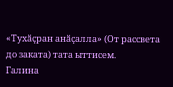«Тухӑҫран анӑҫалла» (От рассвета до заката) тата ыттисем.
Галина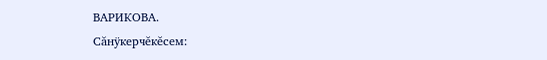ВАРИКОВА.
Сăнÿкерчĕкĕсем: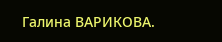Галина ВАРИКОВА.